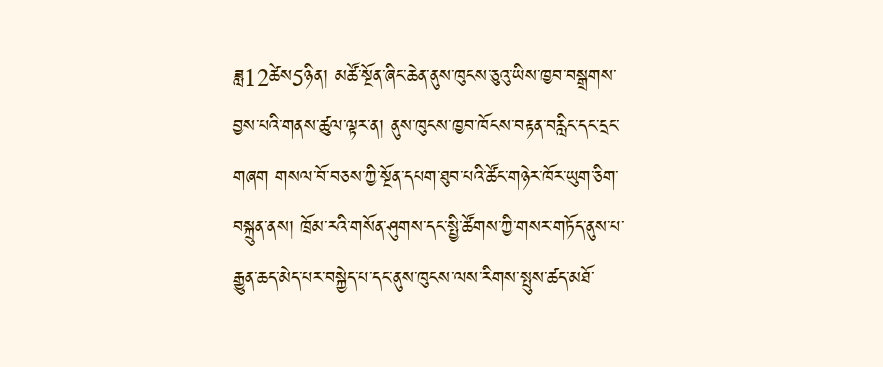ཟླ12ཚེས5ཉིན། མཚོ་སྔོན་ཞིང་ཆེན་ནུས་ཁུངས་ཅུའུ་ཡིས་ཁྱབ་བསྒྲགས་བྱས་པའི་གནས་ཚུལ་ལྟར་ན། ནུས་ཁུངས་ཁྱབ་ཁོངས་བརྟན་བརླིང་དང་དྲང་གཞག གསལ་བོ་བཅས་ཀྱི་སྔོན་དཔག་ཐུབ་པའི་ཚོང་གཉེར་ཁོར་ཡུག་ཅིག་བསྐྲུན་ནས། ཁྲོམ་རའི་གསོན་ཤུགས་དང་སྤྱི་ཚོགས་ཀྱི་གསར་གཏོད་ནུས་པ་རྒྱུན་ཆད་མེད་པར་བསྐྱེད་པ་དང་ནུས་ཁུངས་ལས་རིགས་སྤུས་ཚད་མཐོ་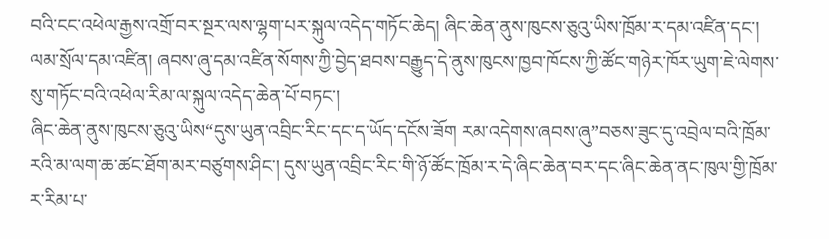བའི་ངང་འཕེལ་རྒྱས་འགྲོ་བར་སྔར་ལས་ལྷག་པར་སྐུལ་འདེད་གཏོང་ཆེད། ཞིང་ཆེན་ནུས་ཁུངས་ཅུའུ་ཡིས་ཁྲོམ་ར་དམ་འཛིན་དང་། ལམ་སྲོལ་དམ་འཛིན། ཞབས་ཞུ་དམ་འཛིན་སོགས་ཀྱི་བྱེད་ཐབས་བརྒྱུད་དེ་ནུས་ཁུངས་ཁྱབ་ཁོངས་ཀྱི་ཚོང་གཉེར་ཁོར་ཡུག་ཇེ་ལེགས་སུ་གཏོང་བའི་འཕེལ་རིམ་ལ་སྐུལ་འདེད་ཆེན་པོ་བཏང་།
ཞིང་ཆེན་ནུས་ཁུངས་ཅུའུ་ཡིས“དུས་ཡུན་འབྲིང་རིང་དང་ད་ཡོད་དངོས་ཟོག རམ་འདེགས་ཞབས་ཞུ”བཅས་ཟུང་དུ་འབྲེལ་བའི་ཁྲོམ་རའི་མ་ལག་ཆ་ཚང་ཐོག་མར་བཙུགས་ཤིང་། དུས་ཡུན་འབྲིང་རིང་གི་ཉོ་ཚོང་ཁྲོམ་ར་དེ་ཞིང་ཆེན་བར་དང་ཞིང་ཆེན་ནང་ཁུལ་གྱི་ཁྲོམ་ར་རིམ་པ་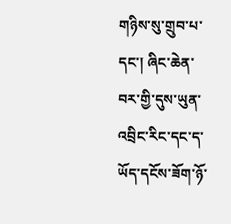གཉིས་སུ་གྲུབ་པ་དང་། ཞིང་ཆེན་བར་གྱི་དུས་ཡུན་འབྲིང་རིང་དང་ད་ཡོད་དངོས་ཟོག་ཉོ་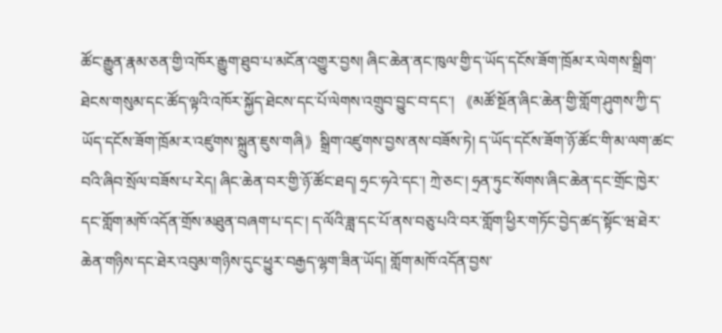ཚོང་རྒྱུན་རྣམ་ཅན་གྱི་འཁོར་རྒྱུག་ཐུབ་པ་མངོན་འགྱུར་བྱས། ཞིང་ཆེན་ནང་ཁུལ་གྱི་ད་ཡོད་དངོས་ཟོག་ཁྲོམ་ར་ལེགས་སྒྲིག་ཐེངས་གསུམ་དང་ཚོད་ལྟའི་འཁོར་སྐྱོད་ཐེངས་དང་པོ་ལེགས་འགྲུབ་བྱུང་བ་དང་། 《མཚོ་སྔོན་ཞིང་ཆེན་གྱི་གློག་ཤུགས་ཀྱི་ད་ཡོད་དངོས་ཟོག་ཁྲོམ་ར་འཛུགས་སྐྲུན་ཇུས་གཞི》སྒྲིག་འཛུགས་བྱས་ནས་བཟོས་ཏེ། ད་ཡོད་དངོས་ཟོག་ཉོ་ཚོང་གི་མ་ལག་ཚང་བའི་ཞིབ་སྲོལ་བཟོས་པ་རེད། ཞིང་ཆེན་བར་གྱི་ཉོ་ཚོང་ཐད། ཧྲང་ཧའེ་དང་། ཀྲེ་ཅང་། ཧྲན་ཏུང་སོགས་ཞིང་ཆེན་དང་གྲོང་ཁྱེར་དང་གློག་མཁོ་འདོན་གྲོས་མཐུན་བཞག་པ་དང་། ད་ལོའི་ཟླ་དང་པོ་ནས་བཅུ་པའི་བར་གློག་ཕྱིར་གཏོང་བྱེད་ཚད་སྟོང་ཝ་ཐེར་ཆེན་གཉིས་དང་ཐེར་འབུམ་གཉིས་དུང་ཕྱུར་བརྒྱད་ལྷག་ཟིན་ཡོད། གློག་མཁོ་འདོན་བྱས་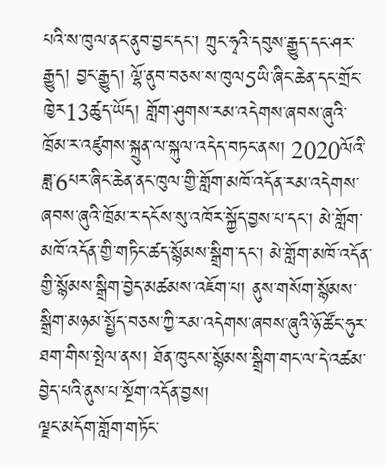པའི་ས་ཁུལ་ནང་ནུབ་བྱང་དང་། ཀྲུང་ཧྭའི་དབུས་རྒྱུད་དང་ཤར་རྒྱུད། བྱང་རྒྱུད། ལྷོ་ནུབ་བཅས་ས་ཁུལ5ཡི་ཞིང་ཆེན་དང་གྲོང་ཁྱེར13ཚུད་ཡོད། གློག་ཤུགས་རམ་འདེགས་ཞབས་ཞུའི་ཁྲོམ་ར་འཛུགས་སྐྲུན་ལ་སྐུལ་འདེད་བཏང་ནས། 2020ལོའི་ཟླ་6པར་ཞིང་ཆེན་ནང་ཁུལ་གྱི་གློག་མཁོ་འདོན་རམ་འདེགས་ཞབས་ཞུའི་ཁྲོམ་ར་དངོས་སུ་འཁོར་སྐྱོད་བྱས་པ་དང་། མེ་གློག་མཁོ་འདོན་གྱི་གཏིང་ཚད་སྙོམས་སྒྲིག་དང་། མེ་གློག་མཁོ་འདོན་གྱི་སྙོམས་སྒྲིག་བྱེད་མཚམས་འཇོག་པ། ནུས་གསོག་སྙོམས་སྒྲིག་མཉམ་སྤྱོད་བཅས་ཀྱི་རམ་འདེགས་ཞབས་ཞུའི་ཉོ་ཚོང་ཧུར་ཐག་གིས་སྤེལ་ནས། ཐོན་ཁུངས་སྙོམས་སྒྲིག་གང་ལ་དེ་འཚམ་བྱེད་པའི་ནུས་པ་སྔོག་འདོན་བྱས།
ལྗང་མདོག་གློག་གཏོང་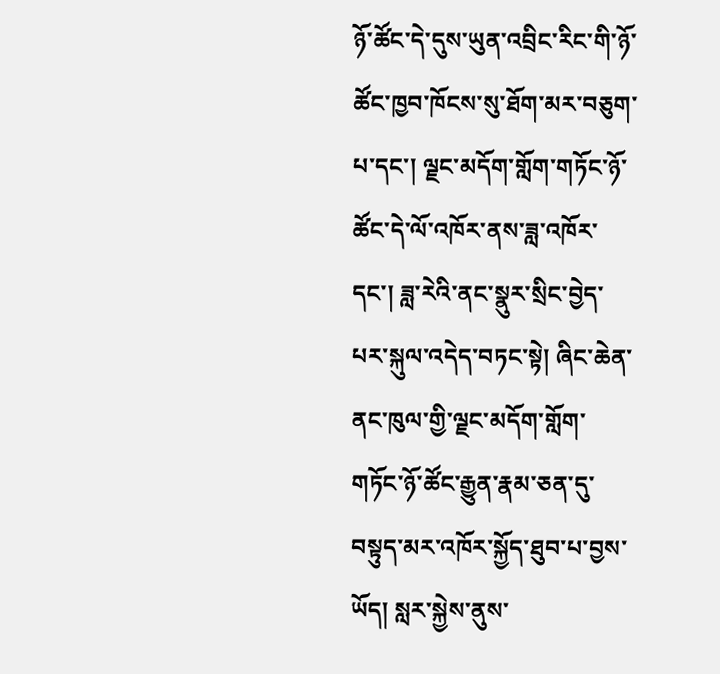ཉོ་ཚོང་དེ་དུས་ཡུན་འབྲིང་རིང་གི་ཉོ་ཚོང་ཁྱབ་ཁོངས་སུ་ཐོག་མར་བཅུག་པ་དང་། ལྗང་མདོག་གློག་གཏོང་ཉོ་ཚོང་དེ་ལོ་འཁོར་ནས་ཟླ་འཁོར་དང་། ཟླ་རེའི་ནང་སྣུར་སྲིང་བྱེད་པར་སྐུལ་འདེད་བཏང་སྟེ། ཞིང་ཆེན་ནང་ཁུལ་གྱི་ལྗང་མདོག་གློག་གཏོང་ཉོ་ཚོང་རྒྱུན་རྣམ་ཅན་དུ་བསྟུད་མར་འཁོར་སྐྱོད་ཐུབ་པ་བྱས་ཡོད། སླར་སྐྱེས་ནུས་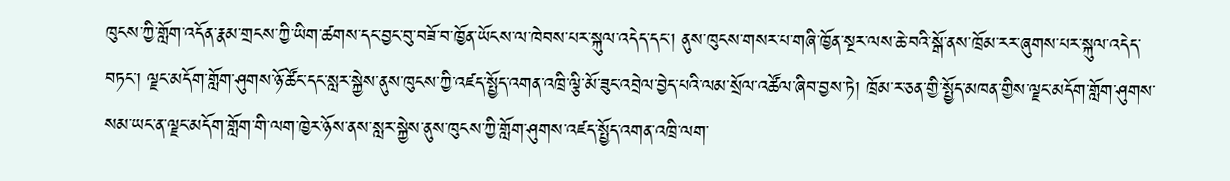ཁུངས་ཀྱི་གློག་འདོན་རྣམ་གྲངས་ཀྱི་ཡིག་ཚགས་དང་བྱང་བུ་བཟོ་བ་ཁྱོན་ཡོངས་ལ་ཁེབས་པར་སྐུལ་འདེད་དང་། ནུས་ཁུངས་གསར་པ་གཞི་ཁྱོན་སྔར་ལས་ཆེ་བའི་སྒོ་ནས་ཁྲོམ་རར་ཞུགས་པར་སྐུལ་འདེད་བཏང་། ལྗང་མདོག་གློག་ཤུགས་ཉོ་ཚོང་དང་སླར་སྐྱེས་ནུས་ཁུངས་ཀྱི་འཛད་སྤྱོད་འགན་འཁྲི་ལྕི་མོ་ཟུང་འབྲེལ་བྱེད་པའི་ལམ་སྲོལ་འཚོལ་ཞིབ་བྱས་ཏེ། ཁྲོམ་ར་ཅན་གྱི་སྤྱོད་མཁན་གྱིས་ལྗང་མདོག་གློག་ཤུགས་སམ་ཡང་ན་ལྗང་མདོག་གློག་གི་ལག་ཁྱེར་ཉོས་ནས་སླར་སྐྱེས་ནུས་ཁུངས་ཀྱི་གློག་ཤུགས་འཛད་སྤྱོད་འགན་འཁྲི་ལག་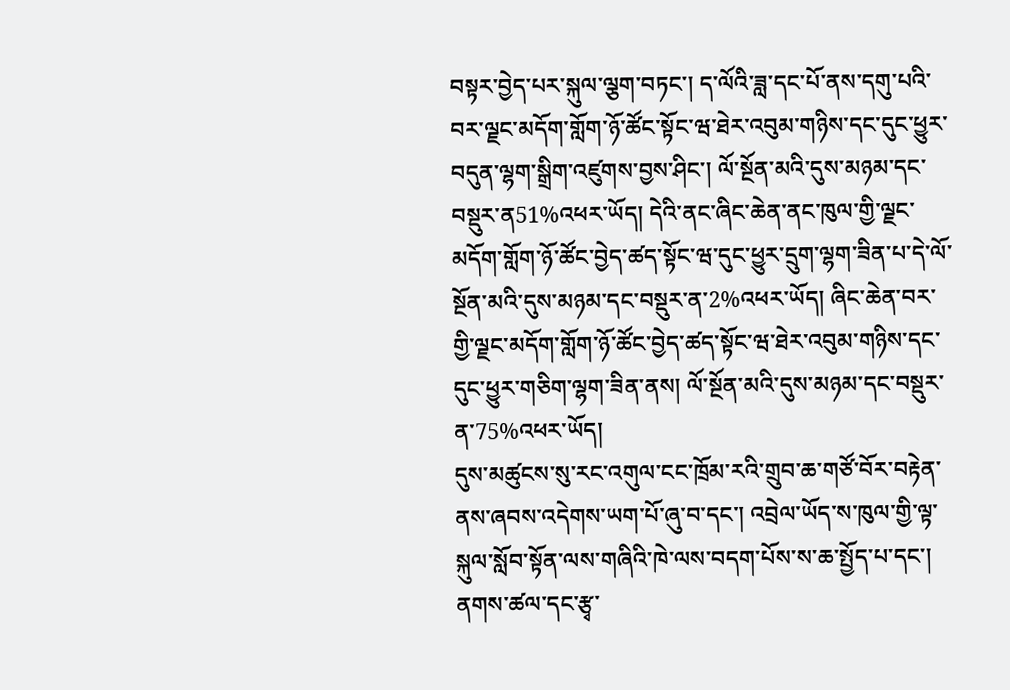བསྟར་བྱེད་པར་སྐུལ་ལྕག་བཏང་། ད་ལོའི་ཟླ་དང་པོ་ནས་དགུ་པའི་བར་ལྗང་མདོག་གློག་ཉོ་ཚོང་སྟོང་ཝ་ཐེར་འབུམ་གཉིས་དང་དུང་ཕྱུར་བདུན་ལྷག་སྒྲིག་འཛུགས་བྱས་ཤིང་། ལོ་སྔོན་མའི་དུས་མཉམ་དང་བསྡུར་ན51%འཕར་ཡོད། དེའི་ནང་ཞིང་ཆེན་ནང་ཁུལ་གྱི་ལྗང་མདོག་གློག་ཉོ་ཚོང་བྱེད་ཚད་སྟོང་ཝ་དུང་ཕྱུར་དྲུག་ལྷག་ཟིན་པ་དེ་ལོ་སྔོན་མའི་དུས་མཉམ་དང་བསྡུར་ན་2%འཕར་ཡོད། ཞིང་ཆེན་བར་གྱི་ལྗང་མདོག་གློག་ཉོ་ཚོང་བྱེད་ཚད་སྟོང་ཝ་ཐེར་འབུམ་གཉིས་དང་དུང་ཕྱུར་གཅིག་ལྷག་ཟིན་ནས། ལོ་སྔོན་མའི་དུས་མཉམ་དང་བསྡུར་ན་75%འཕར་ཡོད།
དུས་མཚུངས་སུ་རང་འགུལ་ངང་ཁྲོམ་རའི་གྲུབ་ཆ་གཙོ་བོར་བརྟེན་ནས་ཞབས་འདེགས་ཡག་པོ་ཞུ་བ་དང་། འབྲེལ་ཡོད་ས་ཁུལ་གྱི་ལྟ་སྐུལ་སློབ་སྟོན་ལས་གཞིའི་ཁེ་ལས་བདག་པོས་ས་ཆ་སྤྱོད་པ་དང་། ནགས་ཚལ་དང་རྩྭ་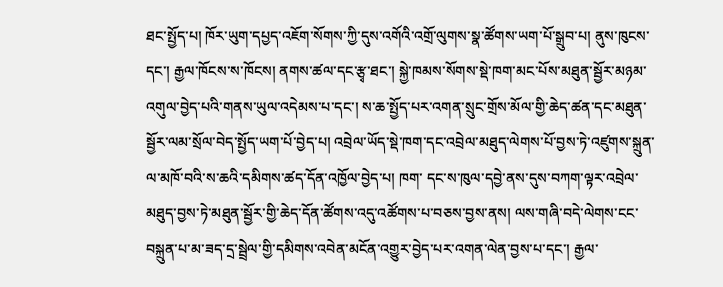ཐང་སྤྱོད་པ། ཁོར་ཡུག་དཔྱད་འཇོག་སོགས་ཀྱི་དུས་འགོའི་འགྲོ་ལུགས་སྣ་ཚོགས་ཡག་པོ་སྒྲུབ་པ། ནུས་ཁུངས་དང་། རྒྱལ་ཁོངས་ས་ཁོངས། ནགས་ཚལ་དང་རྩྭ་ཐང་། སྐྱེ་ཁམས་སོགས་སྡེ་ཁག་མང་པོས་མཐུན་སྦྱོར་མཉམ་འགུལ་བྱེད་པའི་གནས་ཡུལ་འདེམས་པ་དང་། ས་ཆ་སྤྱོད་པར་འགན་སྲུང་གྲོས་མོལ་གྱི་ཆེད་ཚན་དང་མཐུན་སྦྱོར་ལམ་སྲོལ་བེད་སྤྱོད་ཡག་པོ་བྱེད་པ། འབྲེལ་ཡོད་སྡེ་ཁག་དང་འབྲེལ་མཐུད་ལེགས་པོ་བྱས་ཏེ་འཛུགས་སྐྲུན་ལ་མཁོ་བའི་ས་ཆའི་དམིགས་ཚད་དོན་འཁྱོལ་བྱེད་པ། ཁག་ དང་ས་ཁུལ་དབྱེ་ནས་དུས་བཀག་ལྟར་འབྲེལ་མཐུད་བྱས་ཏེ་མཐུན་སྦྱོར་གྱི་ཆེད་དོན་ཚོགས་འདུ་འཚོགས་པ་བཅས་བྱས་ནས། ལས་གཞི་བདེ་ལེགས་ངང་བསྐྲུན་པ་མ་ཟད་དྲ་སྦྲེལ་གྱི་དམིགས་འབེན་མངོན་འགྱུར་བྱེད་པར་འགན་ལེན་བྱས་པ་དང་། རྒྱལ་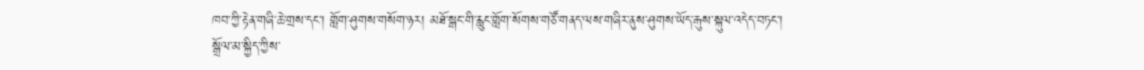ཁབ་ཀྱི་རྟེན་གཞི་ཆེ་གྲས་དང་། གློག་ཤུགས་གསོག་ཉར། མཐོ་སྒང་གི་རླུང་གློག་སོགས་གཙོ་གནད་ལས་གཞིར་ནུས་ཤུགས་ཡོད་རྒུས་སྐུལ་འདེད་བཏང་།
སྒྲོལ་མ་སྐྱིད་ཀྱིས་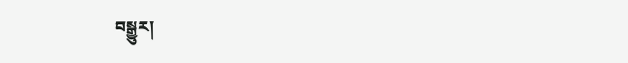བསྒྱུར།